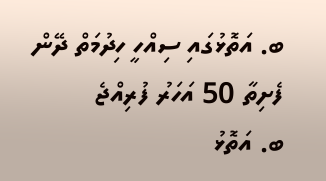ބ. އަތޮޅުގައި ސިއްހީ ހިދުމަތް ދޭން ފެށިތާ 50 އަހަރު ފުރިއްޖެ
ބ. އަތޮޅު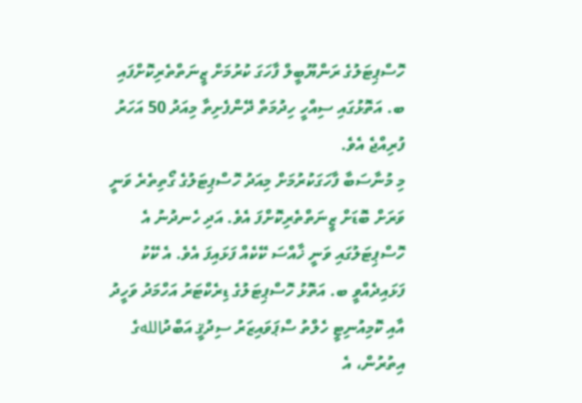ހޮސްޕިޓަލުގެ ރަންޔޫބީލް ފާހަގަ ކުރުމަށް ޒީނަތްތެރިކޮށްފައި
ބ. އަތޮޅުގައި ސިއްހީ ހިދުމަތް ދޭންފެށިތާ މިއަދު 50 އަހަރު ފުރިއްޖެ އެވެ.
މި މުނާސަބާ ފާހަގަކުރުމަށް މިއަދު ހޮސްޕިޓަލުގެ ގޯތިތެރެ ވަނީ ވަރަށް ބޮޑަށް ޒީނަތްތެރިކޮށްފަ އެވެ. އަދި ހެނދުނު އެ ހޮސްޕިޓަލުގައި ވަނީ ޚާއްސަ ކޭކެއް ފަޅައިފަ އެވެ. އެ ކޭކު ފަޅައިދެއްވީ ބ. އަތޮޅު ހޮސްޕިޓަލުގެ ޑިރެކްޓަރު އަހްމަދު ވަހީދު އާއި ކޮމިއުނިޓީ ހެލްތު ސްޕަވައިޒަރު ސިދުޤީ އަބްދުاللهގެ އިތުރުން، އެ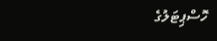ހޮސްޕިޓަލުގެ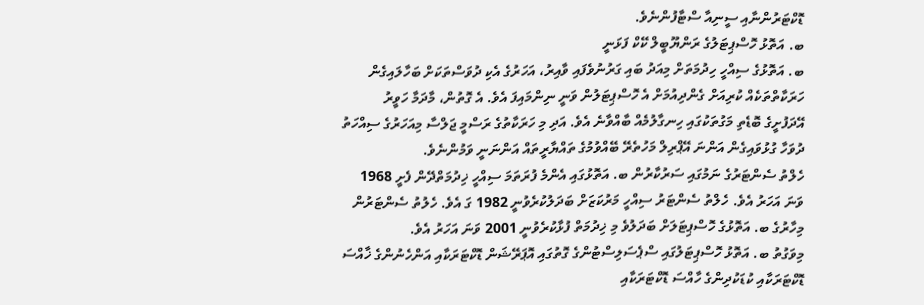ޑޮކްޓަރުންނާއި ސީނިއާ ސްޓާފުންނެވެ.
ބ. އަތޮޅު ހޮސްޕިޓަލުގެ ރަންޔޫބީލް ކޭކް ފަޅަނީ
ބ. އަތޮޅުގެ ސިއްހީ ހިދުމަތަށް މިއަދު ބައި ގަރުނުވެފައި ވާއިރު، އަހަރުގެ އެކި ދުވަސްތަކަށް ބަހާލައިގެން ހަރަކާތްތަކެއް ކުރިއަށް ގެންދިއުމަށް އެ ހޮސްޕިޓަލުން ވަނީ ނިންމައިފަ އެވެ. އެ ގޮތުން، މާދަމާ ހަވީރު އޭދަފުށީގެ ބޮޑެތި މަގުތަކުގައި ހިނގާލުމެއް ބާއްވާނެ އެވެ. އަދި މި ހަރަކާތުގެ ރަސްމީ ޖަލްސާ މިއަހަރުގެ ސިއްހަތު ދުވަހާ ގުޅުވައިގެން އަންނަ އޭޕްރިލް މަހުތެރޭ ބޭއްވުމުގެ ތައްޔާރީތައް އަންނަނީ ވަމުންނެވެ.
ހެލްތު ސެންޓަރުގެ ނަމުގައި ސަރުކާރުން ބ. އަތޮޅުގައި އެންމެ ފުރަތަމަ ސިއްހީ ޚިދުމަތްދޭން ފެށީ 1968 ވަނަ އަހަރު އެވެ. ހެލްތު ސެންޓަރު ސިއްހީ މަރުކަޒަށް ބަދަލުކުރެވުނީ 1982 ގަ އެވެ. ހެލުތު ސެންޓަރުން މިހާރުގެ ބ. އަތޮޅުގެ ހޮސްޕިޓަލަށް ބަދަލުވެ މި ޚިދުމަތް ފުޅާކުރެވުނީ 2001 ވަނަ އަހަރު އެވެ.
މިވަގުތު ބ. އަތޮޅު ހޮސްޕިޓަލުގައި ސްޕެސަލިސްޓުންގެ ގޮތުގައި އޮޕަރޭޝަން ޑޮކްޓަރަކާއި އަންހެނުންގެ ޚާއްސަ ޑޮކްޓަރަކާއި ކުޑަކުދިންގެ ހާއްސަ ޑޮކްޓަރަކާއި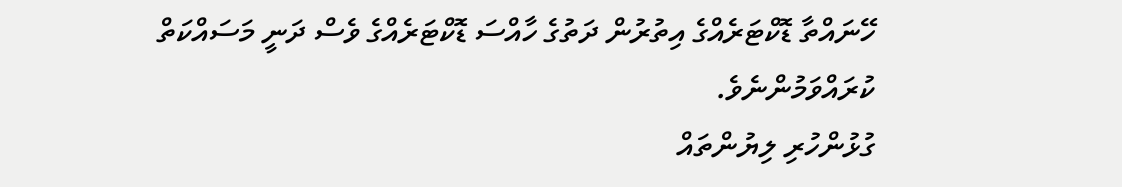ހޭނައްތާ ޑޮކްޓަރެއްގެ އިތުރުން ދަތުގެ ހާއްސަ ޑޮކްޓަރެއްގެ ވެސް ދަނީ މަސައްކަތް ކުރައްވަމުންނެވެ.
ގުޅުންހުރި ލިޔުންތައް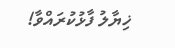ޚިޔާލު ފާޅުކުރައްވާ!